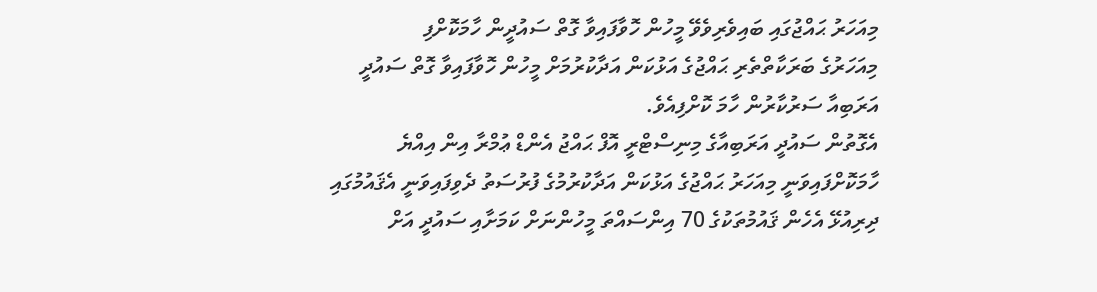މިއަހަރު ޙައްޖުގައި ބައިވެރިވެވޭ މީހުން ހޮވާފައިވާ ގޮތް ސައުދީން ހާމަކޮށްފި
މިއަހަރުގެ ބަރަކާތްތެރި ޙައްޖުގެ އަޅުކަން އަދާކުރުމަށް މީހުން ހޮވާފައިވާ ގޮތް ސައުދީ އަރަބިއާ ސަރުކާރުން ހާމަ ކޮށްފިއެވެ.
އެގޮތުން ސައުދީ އަރަބިއާގެ މިނިސްޓްރީ އޮފް ޙައްޖު އެންޑް ޢުމްރާ އިން އިއްޔެ ހާމަކޮށްފައިވަނީ މިއަހަރު ޙައްޖުގެ އަޅުކަން އަދާކުރުމުގެ ފުރުސަތު ދެވިފައިވަނީ އެޤައުމުގައި ދިރިއުޅޭ އެހެން ޤައުމުތަކުގެ 70 އިންސައްތަ މީހުންނަށް ކަމަށާއި ސައުދީ އަށް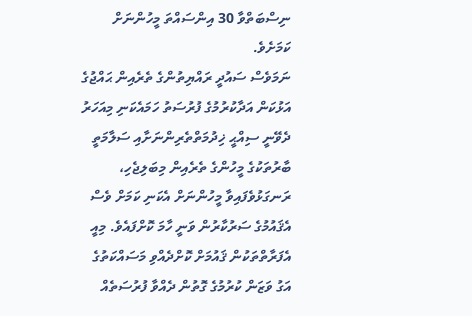ނިސްބަތްވާ 30 އިންސައްތަ މީހުންނަށް ކަމަށެވެ.
ނަމަވެސް ސައުދީ ރައްޔިތުންގެ ތެރެއިން ޙައްޖުގެ އަޅުކަން އަދާކުރުމުގެ ފުރުސަތު ހަމައެކަނި މިއަހަރު ދެވޭނީ ސިއްޙީ ޚިދުމަތްތެރިންނަށާއި ސަލާމަތީ ބާރުތަކުގެ މީހުންގެ ތެރެއިން މިބަލިޖެހި، ރަނގަޅުވެފައިވާ މީހުންނަށް އެކަނި ކަމަށް ވެސް އެޤައުމުގެ ސަރުކާރުން ވަނީ ހާމަ ކޮށްފައެވެ. މިއީ އެފަރާތްތަކުން ޤައުމަށް ކޮށްދެއްވި މަސައްކަތުގެ އަގު ވަޒަން ކުރުމުގެ ގޮތުން ދެއްވާ ފުރުސަތެއް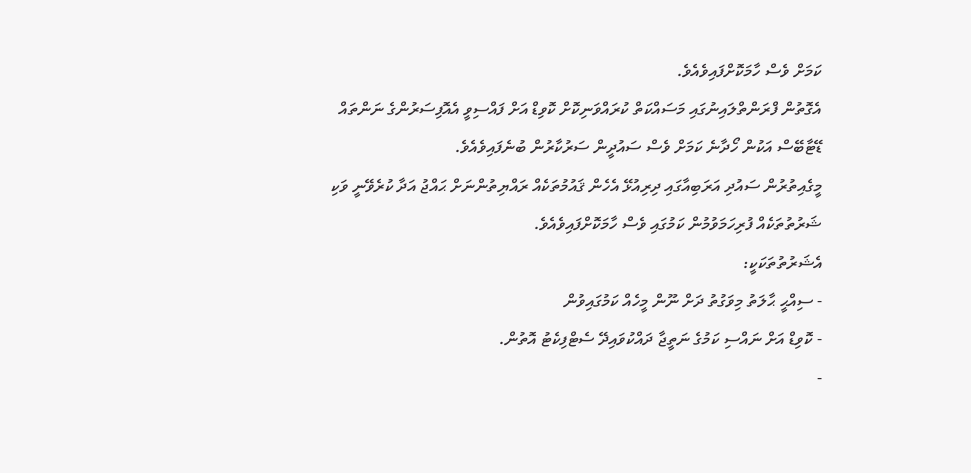ކަމަށް ވެސް ހާމަކޮށްފައިވެއެވެ.
އެގޮތުން ފްރަންތްލައިނުގައި މަސައްކަތް ކުރައްވަނިކޮށް ކޮވިޑް އަށް ފައްސިވީ އެއޮފިސަރުންގެ ނަންތައް ޑޭޓާބޭސް އަކުން ހޯދާނެ ކަމަށް ވެސް ސައުދީން ސަރުކާރުން ބުނެފައިވެއެވެ.
މީގެއިތުރުން ސައުދި އަރަބިއާގައި ދިރިއުޅޭ އެހެން ޤައުމުތަކެއް ރައްޔިތުންނަށް ޙައްޖު އަދާ ކުރެވޭނީ ވަކި ޝަރުތުތަކެއް ފުރިހަމަވުމުން ކަމުގައި ވެސް ހާމަކޮށްފައިވެއެވެ.
އެޝަރުތުތަކަކީ:
- ސިއްޙީ ޙާލަތު މިވަގުތު ދަށް ނޫން މީހެއް ކަމުގައިވުން
- ކޮވިޑް އަށް ނައްސި ކަމުގެ ނަތީޖާ ދައްކުވައިދޭ ސެޓްފިކެޓު އޮތުން.
-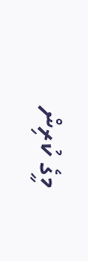މީގެ ކުރިން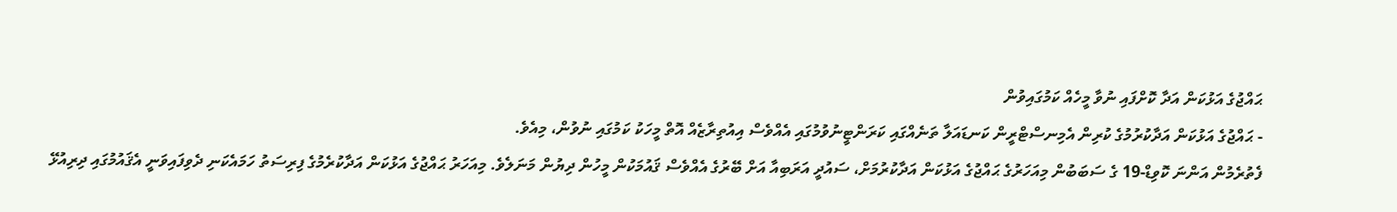ޙައްޖުގެ އަޅުކަން އަދާ ކޮށްފައި ނުވާ މީހެއް ކަމުގައިވުން
- ޙައްޖުގެ އަޅުކަން އަދާކުރުމުގެ ކުރިން އެމިނސްޓްރީން ކަނޑައަލާ ތަނެއްގައި ކަރަންޓީނުވުމުގައި އެއްވެސް އިއުތިރާޒެއް އޮތް މީހަކު ކަމުގައި ނުވުން، މިއެވެ.
ފެތުރެމުން އަންނަ ކޮވިޑް-19 ގެ ސަބަބުން މިއަހަރުގެ ޙައްޖުގެ އަޅުކަން އަދާކުރުމަށް، ސައުދީ އަރަބިއާ އަށް ބޭރުގެ އެއްވެސް ޤައުމަކުން މީހުން ދިޔުން މަނަލެވެ. މިއަހަރު ޙައްޖުގެ އަޅުކަން އަދާކުރެމުގެ ފިރިސަތު ހަމައެކަނި ދެވިފައިވަނީ އެޤައުމުގައި ދިރިއުޅޭ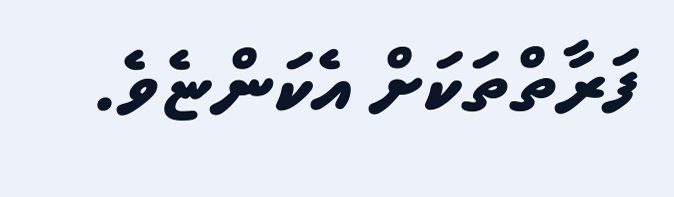ފަރާތްތަކަށް އެކަންޏެވެ.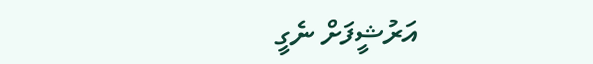އަރުޝީފަށް ނެގީ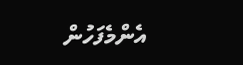އެންމެފަހުން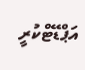އަޕްޑޭޓްކުރީ